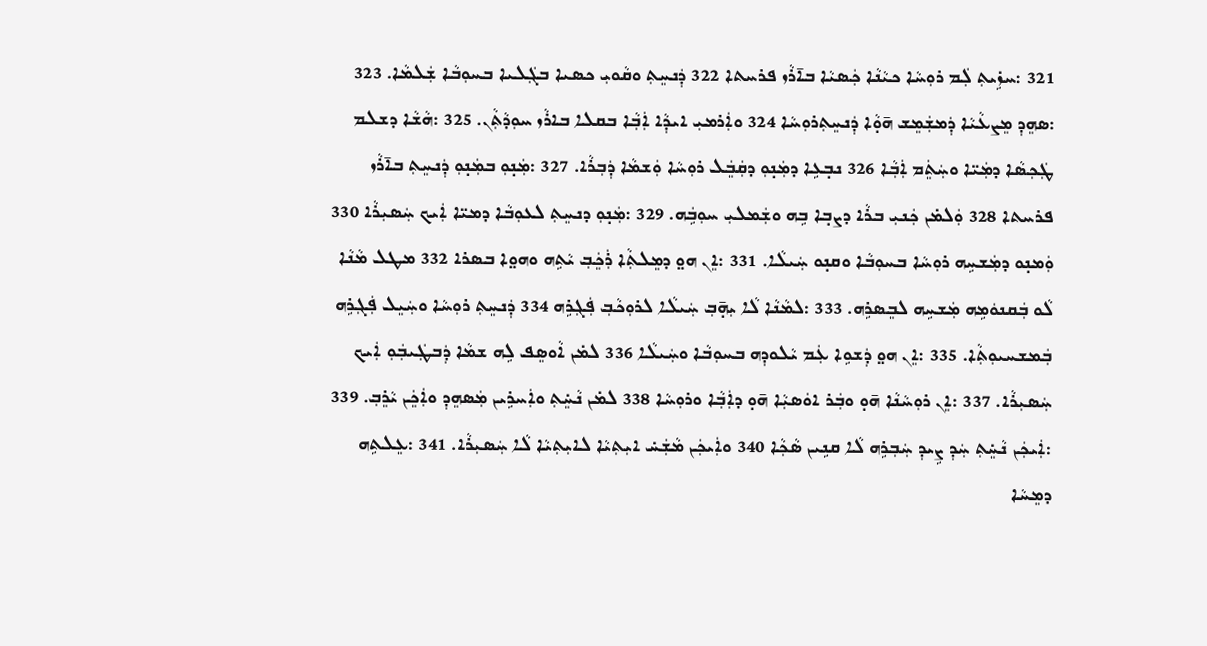321 :ܚܙܹ̇ܝܬܼ ܠܲܡ ܪܘܼܚܵܐ ܟܝܵܢܵܐ ܟܲܣܝܵܐ ܒܐ̄ܪܵܙ ܦܪܚܬܐ 322 ܕܲܢܚܸܬܼ ܘܩܵܘܝܼ ܟܣܝܐ ܒܓܲܠܝܐ ܒܚܘܼܒܵܐ ܫܲܠܡܵܐ. 323 :ܣܗܸܕܼ ܡܸܨܥܵܝܵܐ ܕܲܡܫܲܡܸܫ ܗ̄ܘ̣ܵܐ ܕܲܢܚܸܬܼܪܘܼܚܵܐ 324 ܘܐܲܪܡܝܼ ܐܝܕܼܵܐ ܐܲܒܼܵܐ ܒܩܠܐ ܒܐܪܵܙ ܚܘܼܕܵܬܼܵܢ. 325 :ܗܵܫܵܐ ܕܫܠܡ ܛܲܟܼܣܵܐ ܕܡܲܝ̈ܐ ܘܚܲܬܸܿܡ ܐܲܒܼܵܐ 326 ܢܒ̣ܥܹܐ ܕܡܲܢ̣ܘܼ ܕܩܲܒܸܿܠ ܪܘܼܚܵܐ ܘܲܫܡܵܐ ܕܲܒܼܪܵܐ. 327 :ܡܲܢ̣ܘܼ ܒܡܲܢ̣ܘܼ ܕܲܢܚܸܬܼ ܒܐ̄ܪܵܙ ܦܪܚܬܐ 328 ܘܲܠܡ̇ܢ ܟܲܢܝܼ ܒܪܵܐ ܕܨܒ̣ܐ ܒܹܗ ܘܫܲܡܠܝܼ ܚܘܼܒܹܿܗ. 329 :ܡܲܢ̣ܘܼ ܕܢܚܸܬܼ ܠܥܘܼܒܵܐ ܕܡܝ̈ܐ ܐܲܝܟ ܚܲܣܝܼܪܵܐ 330 ܘܲܡܢ̣ܘ ܕܡܲܫܚܹܗ ܪܘܼܚܵܐ ܒܚܘܼܒܵܐ ܘܩܢ̣ܘ ܚܲܝܠܵܐ. 331 :ܐܸܢ ܗܘ̤ ܕܡܸܠܬܼܵܐ ܪܲܟܸܿܒܼ ܝܵܬܹܗ ܘܗܘ̤ܐ ܒܣܪܐ 332 ܡܛܠ ܡܵܢܵܐ ܠܵܘ ܒܲܩܢܘܿܡܹܗ ܡܲܫܚܹܗ ܠܒܸܣܪܹܗ. 333 :ܠܡܵܢܵܐ ܠܵܐ ܝܼܗ̣̄ܒܼ ܚܲܝܠܵܐ ܠܪܘܼܟܵܒܼ ܦܲܓܼܪܹܗ 334 ܕܲܢܚܸܬܼ ܪܘܼܚܵܐ ܘܚܲܝܸܠ ܦܲܓܼܪܹܗ ܒܲܡܫܚܝܘܼܬܼܵܐ. 335 :ܐܸܢ ܗܘ̤ ܕܲܫܘܹܐ ܥܲܡ ܝܵܠܘܕܼܗ ܒܚܘܼܒܵܐ ܘܚܲܝܠܵܐ 336 ܠܡ̇ܢ ܐܵܘܣܸܦ ܠܹܗ ܫܡܵܐ ܕܲܒܛܲܝܒܲܘܼ ܐܲܝܟ ܚܲܣܝܼܪܵܐ. 337 :ܐܸܢ ܪܘܼܚܵܢܵܐ ܗ̄ܘ̣ ܘܒܲܪ ܐܘܿܣܝܼܵܐ ܗ̄ܘ̣ ܕܐܲܒܼܵܐ ܘܪܘܼܚܵܐ 338 ܠܡ̇ܢ ܢܵܚܸ̇ܬܼ ܘܐܲܚܪܹܝܢ ܡܲܣܗܸܕܼ ܘܐܲܟܸܿܢ ܝܵܪܸܒܼ. 339 :ܐܲܝܟܲܢ ܢܵܚܸ̇ܬܼ ܚܲܕܼ ܨܹܝܕܼ ܚܲܒܼܪܹܗ ܠܵܐ ܩܢܹܝܢ ܣܵܟܼܵܐ 340 ܘܐܲܝܟܲܢ ܡܵܫܲܚ̇ ܐܝܼܬܼܝܵܐ ܠܐܝܼܬܼܝܵܐ ܠܵܐ ܚܲܣܝܼܪܵܐ. 341 :ܥܸܠܬܹܗ ܕܡܸܚܵܐ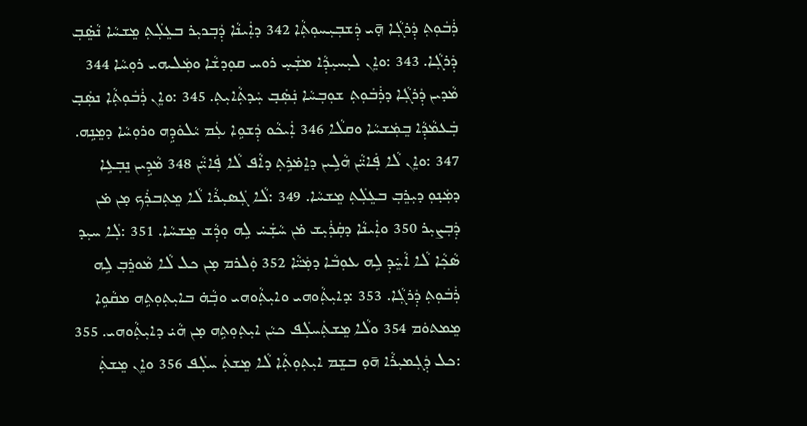ܪܲܒܿܘܼܬܼ ܕܲܪܓܼܵܐ ܗ̣̄ܝ ܕܲܫܒܼܝܼܚܘܼܬܼܵܐ 342 ܕܐܲܝܢܵܐ ܕܲܒܼܖܝܼܪ ܒܥܸܠܲܬܼ ܡܸܫܚܵܐ ܢܵܣܸ̇ܒܼ ܕܲܪܓܼܵܐ. 343 :ܘܐܸܢ ܠܝܼܚܝܼܕܼܵܐ ܡܫܲܚ̣ ܪܘܚ ܩܘܼܕܫܵܐ ܘܡܲܠܝܗܝ ܪܘܼܚܵܐ 344 ܡܵܕܝܢ ܕܲܪܓܼܵܐ ܕܪܲܒܿܘܼܬܼ ܫܘܼܒܼܚܵܐ ܢܲܣܲܒ̣ ܚܲܕܬܼܵܐܝܼܬܼ. 345 :ܘܐܸܢ ܪܲܒܿܘܼܬܼܵܐ ܢܣܲܒ̣ ܒܲܥܡܵܕܼܵܐ ܒܸܡܲܫܚܵܐ ܘܩܠܵܐ 346 ܐܲܝܟܵܘ ܕܲܫܘܹܐ ܥܲܡ ܝܵܠܘܿܕܹܗ ܘܪܘܼܚܵܐ ܕܡܸܢܹܗ. 347 :ܘܐܸܢ ܠܵܐ ܦܲܐܝ̈ܵܢ ܗܵܠܹܝܢ ܕܐܸܡ̇ܪܹܬܼ ܕܐܵܦ ܠܵܐ ܦܲܐܝ̈ܵܢ 348 ܡܵܕܹܝܢ ܢܸܒܼܥܹܐ ܕܡܲܢ̣ܘܼ ܕܝܼܪܸܒܼ ܒܥܸܠܲܬܼ ܡܸܫܚܵܐ. 349 :ܠܵܐ ܓܲܣܝܼܪܵܐ ܠܵܐ ܡܸܬܼܒܪܲܟ ܡ̣ܢ ܡ̇ܢ ܕܲܒܼܨܝܼܪ 350 ܘܐܲܝܢܵܐ ܕܩܲܪܲܝܼܫ ܡ̇ܢ ܚܵܫܲܚ̇ ܠܹܗ ܘܼܕܼܵܫ ܡܸܫܚܵܐ. 351 :ܠܲܐ ܚܝܼܕ ܣܵܟܼܵܐ ܠܵܐ ܐܵܚܸ̇ܕܼ ܠܹܗ ܥܘܼܒܵܐ ܕܡܲܝ̈ܵܐ 352 ܘܲܠܪܡ ܡ̣ܢ ܟܠ ܠܵܐ ܡܵܘܪܸܒܼ ܠܹܗ ܪܲܒܿܘܼܬܼ ܕܲܪܓܼܵܐ. 353 :ܕܐܝܼܬܼܵܘܗܝ ܘܐܝܼܬܼܵܘܗܝ ܘܒܼܵܗ̇ ܒܐܝܼܬܼܘܼܬܹܗ ܡܩܵܘܹܐ ܡܸܡܬܘܿܡ 354 ܘܠܵܐ ܡܸܫܬܲܚܠܲܦ ܟܝܵܢ ܐܝܼܬܼܘܼܬܹܗ ܡ̣ܢ ܗܵܝ̇ ܕܐܝܼܬܼܵܘܗܝ. 355 :ܟܠ ܕܲܓܼܡܝܼܪܵܐ ܗ̄ܘ̣ ܒܫܸܡ ܐܝܼܬܼܘܼܬܼܵܐ ܠܵܐ ܡܸܫܬܲ ܚܠܲܦ 356 ܘܐܸܢ ܡܸܫܬܲ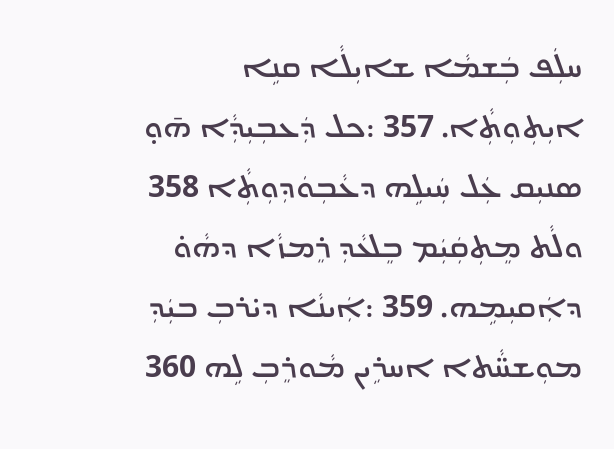ܚܠܲܦ ܒܲܫܡܵܐ ܫܐܝܼܠܵܐ ܩܢܹܐ ܐܝܼܬܼܘܼܬܼܵܐ. 357 :ܟܠ ܕܲܥܒܼܝܼܕܼܵܐ ܗ̄ܘ̣ ܣܢܝܼܩ ܥܲܠ ܚܲܝܠܹܗ ܕܥܵܒܼܘܿܕܼܘܼܬܼܵܐ 358 ܘܠܵܬ ܡܸܬܼܩܲܝܲܡ ܒܸܠܥܵܕܼ ܪܸܡܙܵܐ ܕܗܵܘ̇ ܕܐܲܩܝܼܡܹܗ. 359 :ܐܲܝܢܵܐ ܕܝ̇ܪܒܼ ܒܝܲܕܼ ܡܘܼܫܚ̈ܵܬܐ ܐܚܪܹܝܢ ܡܵܘܪܸܒܼ ܠܹܗ 360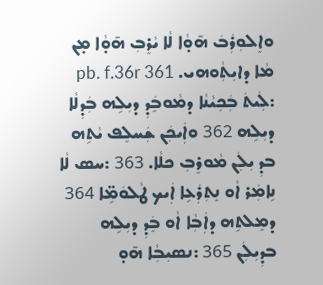ܘܐܸܠܘܼܪܲܒܿ ܗ̄ܘ̣ܵܐ ܠܵܐ ܝܵܪܸܒܼ ܗ̄ܘ̣ܵܐ ܡ̣ܢ ܡܵܐ ܕܐܝܼܬܼܵܘܗܝ. pb. f.36r 361 :ܠܲܝܬܿ ܒܲܟܼܝܵܢܵܐ ܕܡܵܘܒܸܿܕܼ ܕܝܼܠܹܗ ܒܲܕܼܠܵܐ ܕܝܼܠܹܗ 362 ܘܐܲܝܟܲܢ ܫܲܚܠܸܦ ܝܵܬܹܗ ܒܕܼ ܝܼܠܲܢ ܡܵܘܪܸܒܼ ܟܠܵܐ. 363 :ܚܣ ܠܵܐ ܢܹܐܡܲܪ ܐܵܘ ܢܸܬܼܪܲܥܹܐ ܐܲܝܟ ܛܵܠܘܿܡܹ̈ܐ 364 ܕܡܸܠܬܹܗ ܕܐܲܒܼܵܐ ܐܵܘ ܒܸܿܕܼ ܕܝܼܠܹܗ ܒܕܼܝܼܠܲܢ 365 :ܢܣܝܼܒܼܵܐ ܗ̄ܘ̣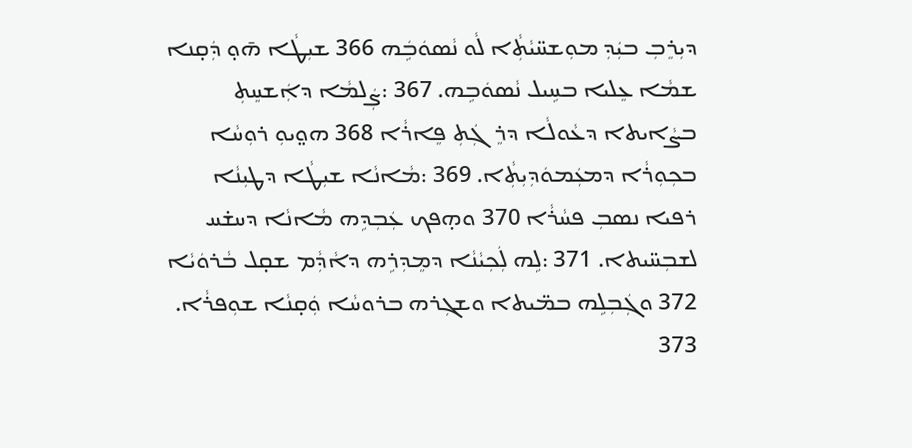ܕܝܼܪܸܒܼ ܒܝܲܕܼ ܡܘܼܫܚ̈ܝܵܬܼܵܐ ܠܵܘ ܢܵܣܘܿܒܹܿܗ 366 ܫܝܼܛܵܐ ܗ̄ܘ̣ ܕܲܩ̣ܢܐ ܫܡܵܐ ܥܸܠܝܐ ܒܚܹܝܠ ܢܵܣܘܿܒܹܗ. 367 :ܨܲܠܡܵܐ ܕܐܲܫܚܸܬܼ ܒܨܵܐܝܬܐ ܕܥܵܘܠܵܐ ܕܪܸܓܲܬܼ ܦܸܐܪܵܐ 368 ܗܘ̤ܝܘܼ ܪܘܼܚܵܐ ܒܟܼܘܼܪܵܐ ܕܡܥܲܡܘܿܕܼܝܼܬܼܵܐ. 369 :ܡܵܐܢܵܐ ܫܝܼܛܵܐ ܕܛܝܼܢܵܐ ܪܦܝܐ ܢܣܒܼ ܦܚܵܪܵܐ 370 ܘܗ̣ܦܟ ܥܲܒܼܕܹܗ ܡܵܐܢܵܐ ܕܚܫ̇ܚ ܠܫܒܼܚ̈ܝܬܐ. 371 :ܠܹܗ ܠܲܟܼܝܵܢܵܐ ܕܡܸܕܼܪܹܗ ܕܐܵܕܼܵܡ ܫܩ̣ܠ ܒܵܪܘܿܝܵܐ 372 ܘܓܲܒܼܠܹܗ ܒܡ̈ܝܬܐ ܘܫܓܼܪܗ ܒܪܘܚܵܐ ܘܲܩ̣ܢܵܐ ܫܘܼܦܪܵܐ. 373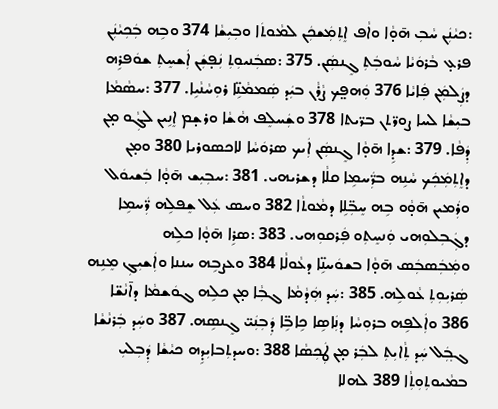:ܟܝܵܢܲܢ ܚܵܒܼ ܗ̄ܘ̣ܵܐ ܘܐܵܦ ܐܸܬܼܡܲܫܟܲܢ ܠܡܵܘܬܿܐ ܘܒܼܝܼܫܵܐ 374 ܘܒܹܗ ܒܲܟܼܝܵܢܲܢ ܦܪܥ̣ ܒܵܪܘܿܝܵܐ ܚܵܘܒܲܬܼ ܓܸܢܣܲܢ. 375 :ܣܒܲܢܝܘܼܬܼ ܢܲܦ̣ܫܲܢ ܐܲܫܚܸܬܼ ܫܘܿܦܪܹܗ ܕܨܲܠܡܲܢ ܦܲܐܝܵܐ 376 ܘܲܗܦ̤ܟ ܨܵܪܵܢ ܒܝܲܕ ܣܲܡܡܵܢܹ̈ܐ ܪܘܼܚܵܢܵܝܹܐ. 377 :ܚܣܵܡܵܐ ܒܝܼܫܵܐ ܠܚܐ ܨܘܪ̈ܬܢ ܒܪ̈ܝܬܐ 378 ܘܫܲܚܠܸܦ ܗܵܫܵܐ ܘܪܫ̣ܡ ܐܸܢܹܝܢ ܠܓܼܵܘ ܡ̣ܢ ܕܲܦܵܐ. 379 :ܫܕܹܐ ܗ̄ܘ̣ܵܐ ܓܸܢܣܲܢ ܐܲܝܟ ܣܪܘܿܚܵܐ ܠܐܟܣܘܪܝܐ 380 ܘܡ̣ܢ ܕܐܸܬܼܡܲܟܲܟ ܚܵܢܹܗ ܒܪ̈ܲܚܡܹܐ ܩܠܵܐ ܕܫܪܝܗܝ. 381 :ܚܒܼܝܼܫ ܗ̄ܘ̣ܵܐ ܒܲܫܝܘܿܠ ܘܪܲܡܝܢ ܗ̄ܘ̣ܵܘ ܒܹܗ ܚܸܒܼ̈ܠܹܐ ܕܡܵܘܬܵܐ 382 ܘܚܣ ܥܲܠ ܫܸܦܠܹܗ ܪ̈ܲܚܡܹܐ ܕܓܲܒܼܠܘܼܗܝ ܘܲܢܚܸܬܼܘ ܦܲܪܩܘܼܗܝ. 383 :ܣܪܹܐ ܗ̄ܘ̣ܵܐ ܟܠܹܗ ܘܡܲܒܲܣܒܲܣ ܗ̄ܘ̣ܵܐ ܒܫܘܿܚܢܹ̈ܐ ܕܥܵܘܠܵܐ 384 ܘܥܨܒܹܗ ܚܢܢܐ ܘܐܲܫܝܼܓܼ ܡܸܢܹܗ ܣܲܪܝܼܘܼܬܼ ܥܵܘܠܹܗ. 385 :ܚܲܕ ܗܲܕܵܡܵܐ ܓܒܼܵܐ ܡ̣ܢ ܟܠܹܗ ܓܘܿܫܡܵܐ ܕܐ̄ܢܵܫ̈ܐ 386 ܘܐܲܠܦܹܗ ܒܪܘܼܚܵܐ ܕܢܲܐܣܹܐ ܟܹܐܒܹ̈ܐ ܕܲܒܼܢܲܝ̈ ܓܸܢܣܹܗ. 387 ܘܚܲܕ ܒܲܪܢܵܫܵܐ ܓܒ݂ܲܠ ܚܲܕ ܬܼܵܐܝܼܬܼ ܠܒܲܪ ܡ̣ܢ ܛܲܟܼܣܵܐ 388 :ܘܚܕܬܼܒܐܝܼܕܹܗ ܟܝܵܫܵܐ ܕܲܒܼܠܝܼ ܒܡܵܝܘܬܼܘܼܬܼܵܐ 389 ܠܗܠܐ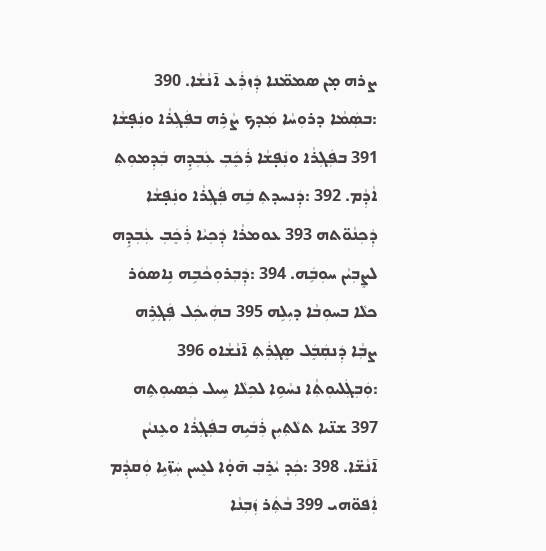ܨܪܗ ܡ̣ܢ ܣܡܡ̈ܢܐ ܕܲܙܪܲܥ ܐ̄ܢܵܫܵܐ. 390 :ܒܣܲܡܵܐ ܕܪܘܼܚܵܐ ܡܲܕܟ ܨܵܪܹܗ ܒܦܲܓܼܪܵܐ ܘܢܲܦ̣ܫܵܐ 391 ܒܦܲܓܼܪܵܐ ܘܢܲܦ̣ܫܵܐ ܪܲܟܸܿܒܼ ܥܲܒܼܕܹܗ ܒܲܕܼܡܘܼܬܼ ܐܵܕܼܵܡ. 392 :ܕܲܢܚܕܬܼ ܒܹܿܗ ܦܲܓܼܪܵܐ ܘܢܲܦ̣ܫܵܐ ܕܲܟܼܢܵܘ̈ܬܗ 393 ܥܘܡܪܵܐ ܕܲܟܼܝܵܐ ܪܲܟܸܿܒܼ ܥܲܒܼܕܹܗ ܠܨܸܒܼܝܵܢ ܚܘܼܒܹܿܗ. 394 :ܕܲܒܼܪܘܼܟܵܒܹܗ ܢܹܐܣܘܿܪ ܟܠܵܐ ܒܚܘܼܒܵܐ ܕܝܼܠܹܗ 395 ܒܗܲܝܟܲܠ ܦܲܓܼܪܹܗ ܨܒܼܵܐ ܕܲܢܩܲܒܸܿܠ ܣܸܓܼܪܲܬܼ ܐ̄ܢܵܫܵܐܘ 396 :ܘܲܒܼܓܲܠܝܘܼܬܼܵܐ ܢܚܵܘܹܐ ܠܟܼܠܵܐ ܚܹܝܠ ܟܲܣܝܘܼܬܹܗ 397 ܫܢ̈ܝܐ ܬܠܵܬܼܝܼܢ ܪܲܒܿܝܹܗ ܒܦܲܓܼܪܵܐ ܘܥܸܢܝܵܢ ܐ̄ܢܵܫ̈ܐ. 398 :ܟܲܕ ܝܵܪܸܒܼ ܗ̄ܘ̣ܵܐ ܠܥܸܚܢ ܚܲܙ̈ܝܹܐ ܘܲܩܕܼܵܡ ܐܲܦܘ̈ܗܝ 399 ܒܵܬܲܪ ܙܲܒܼܢܵܐ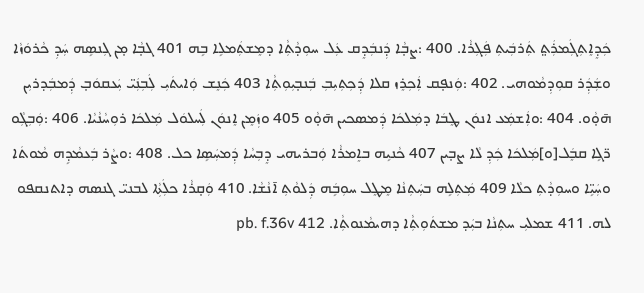ܟܲܕܸܐܸܬܼܓܲܡܪܲܬ̤ ܬܲܪܒܲܝܬܼ ܦܲܓܼܪܵܐ. 400 :ܨܒ̣ܵܐ ܕܲܢܒܲܕܸܩ ܥܲܠ ܚܘܼܕܵܬܼܵܐ ܕܡܸܫܬܲܡܠܹܐ ܒܹܗ 401 ܓܒ̣ܵܐ ܡ̣ܢ ܓܼܢܣܹܗ ܚܲܕܼ ܟܵܪܘܿܙܵܐ ܘܫܲܕܲܪ ܩܘܼܕܼܡܵܘܗܝ. 402 :ܘܲܢܦ̣ܩ ܐܲܟܼܪܸܙ ܩܠܐ ܕܲܟܼܬܼܝܼܒܼ ܒܲܢܒ̣ܝܼܘܼܬܼܵܐ 403 ܟܲܢܸܫ ܘܲܐܝܬܿܝܼ ܠܲܒܼܢܲܝ̈ ܝܲܥܩܘܿܒ̣ ܕܲܡܒܲܕܪܝܼܢ ܗ̄ܘ̣ܵܘ. 404 :ܘܐܲܫܡܲܥ ܐܢܘܿܢ ܛܸܒܿܐ ܕܡܲܠܟܿܐ ܕܲܡܣܟܝܢ ܗ̄ܘ̣ܵܘ 405 ܘܙܲܡܸܢ ܐܸܢܘܿܢ ܠܲܚܠܘܿܠ ܡܲܠܟܿܐ ܪܘܼܚܵܢܵܝܵܐ. 406 :ܘܲܒܼܓܼܵܘ ܪ̈ܓܹܐ ܩܒܸܿܠ[ܘ]ܡܲܠܟܿܐ ܟܲܕܼ ܠܵܐ ܨܒ̣ܝܢ 407 ܟܵܢܝܹܗ ܒܐܸܡܪܵܐ ܘܲܒܪܝܗܝ ܕܸܒܼܚܵܐ ܕܲܡܚܲܣܹܐ ܟܠ. 408 :ܘܨܵܪ ܒܲܥܡܵܕܹܗ ܡܵܘܬܿܐ ܘܚܲܝܹ̈ܐ ܘܚܘܼܕܵܬܼ ܟܠܵܐ 409 ܡܲܬܼܠܹܗ ܒܚܲܬܼܢܵܐ ܡܸܛܸܠ ܚܘܼܒܹܿܗ ܕܲܠܘܵܬܼ ܐ̄ܢܵܫܵܐ. 410 ܘܲܩ̣ܪܵܐ ܟܠܲܬܼܵܐ ܠܒܢܝ̈ ܓܢܣܗ ܕܐܬܢܩܦܘ ܠܗ. 411 ܫܡܠܝܼ ܚܬܼܢܵܐ ܒܝܲܕ ܡܫܬܿܘܼܬܼܵܐ ܕܗܝܡܵܢܘܬܼܵܐ. pb. f.36v 412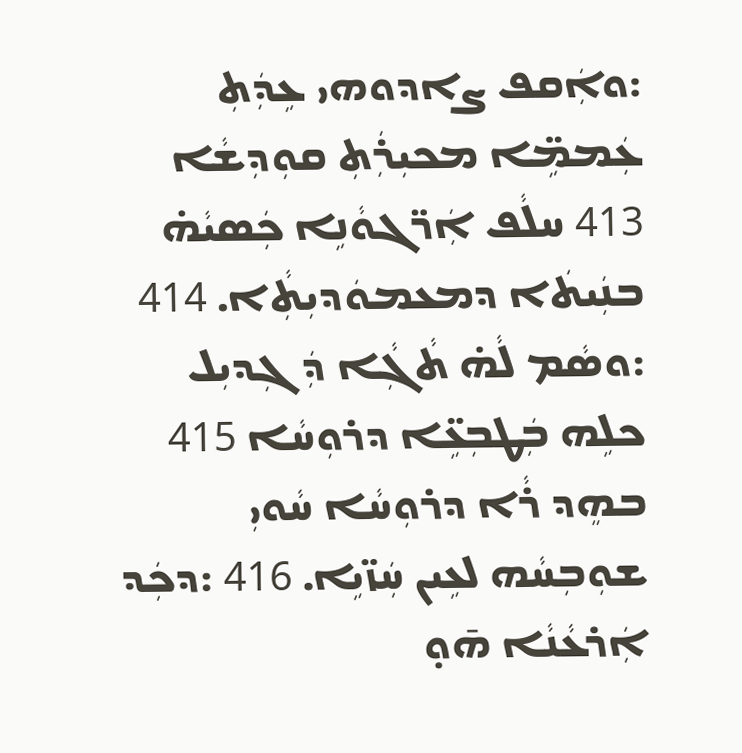:ܘܐܲܩܦ ܨܐܕܘܗܝ ܥܹܕܲܬܼ ܥܲܡܡܹ̈ܐ ܡܟܝܼܪܲܬܼ ܩܘܼܕܼܫܵܐ 413 ܚܠܵܦ ܐܲܪ̈ܓܘܵܢܹܐ ܟܲܣܝܵܗ̇ ܒܢܲܝܬܿܐ ܕܡܥܡܘܿܕܝܼܬܼܵܐ. 414 :ܘܣܵܡ ܠܵܗ̇ ܬܵܓܼܵܐ ܕܲܓܼܕܝܼܠ ܟܠܹܗ ܒܲܛܒܼܥܹ̈ܐ ܕܪܘܼܚܵܐ 415 ܒܗܸܕ ܪܵܐ ܕܪܘܼܚܵܐ ܚܵܘܝܼ ܫܘܼܒܼܚܵܗ ܠܥܹܝܢ ܚܲܙ̈ܝܹܐ. 416 :ܕܟܲܕ ܐܲܪܥܵܢܵܐ ܗ̄ܘ̣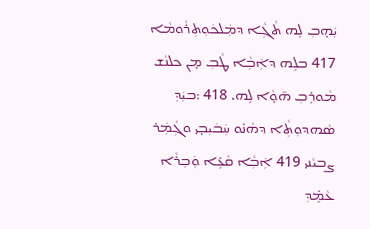ܝܲܗ̣ܒܼ ܠܹܗ ܬܵܓܼܵܐ ܕܡܲܠܟܿܘܼܬܼܪܵܘܡܵܐ 417 ܒܠܹܗ ܕܐܲܒܼܵܐ ܛܵܒܼ ܡ̣ܢ ܟܠܢܵܫ ܡܵܘܪܸܒܼ ܗ̄ܘ̣ܵܐ ܠܹܗ. 418 :ܒܝܲܕܼ ܣܵܗܕܘܼܬܼܵܐ ܕܗܵܢ̇ܘ ܚܲܒܿܝܼܒ̣ܝ ܘܓܼܵܡܲܪ ܨܒܝܵܢܝ 419 ܐܲܒܼܵܐ ܩܵܥܹ̇ܐ ܘܲܒܼܪܵܐ ܥܵܡܸ̇ܕܼ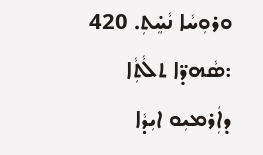ܘܪܘܼܚܵܐ ܢܵܚܸ̇ܬܼ. 420 :ܣܵܗܕ̈ܐ ܬܠܵܬܼܵܐ ܕܐܲܪܡܝܼܘ ܐܝܼܕܵܐ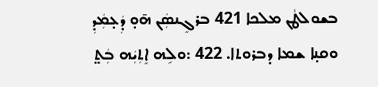ܒܫܘܠܛܵܢ ܡܠܟܐ 421 ܒܪܓܸܢܣܲܢ ܗ̄ܘ̣ ܕܲܥ̣ܡܲܕܼ ܘܩܢ̣ܐ ܫܡܐ ܕܒܪܘܬܐ. 422 :ܘܠܹܗ ܐܸܬܼܝܲܗ ܒܲܬ̤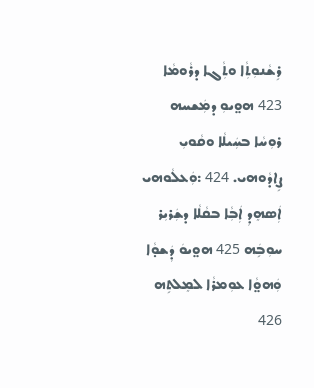ܪܹܫܵܢܘܼܬܼܵܐ ܘܬܼܵܓܐ ܕܪܵܘܡܵܐ 423 ܗܘ̤ܝܘܼ ܕܡܲܫܚܗ ܪܘܼܚܵܐ ܒܚܲܝܠܵܐ ܘܩܵܘܝܼ ܨܹܐܕܵܘܗܝ. 424 :ܘܲܥܠܵܘܗܝ ܐܲܣܗܸܕܼ ܐܲܒܼܵܐ ܒܩܵܠܵܐ ܕܫܲܪܝܼܪ ܚܘܼܒܹܿܗ 425 ܗܘ̤ܝܘܿ ܕܲܫܘ̣ܵܐ ܘܲܗܘ̤ܵܐ ܥܘܼܡܪܵܐ ܠܡܸܠܬܹܗ 426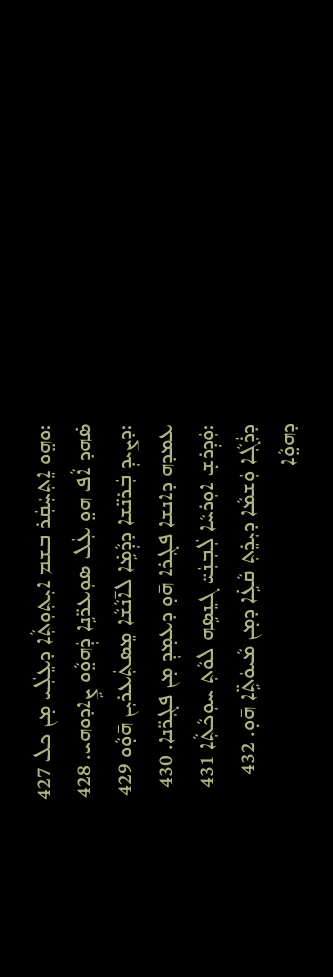:ܘܗ̤ܘ ܐܸܬܼܚܲܩܲܪ ܒܫܡ ܐܝܼܬܼܘܼܬܼܵܐ ܕܥܸܠܲܝ ܡ̣ܢ ܟܠ 427 ܣ̇ܗܕ ܐܵܦ ܗܘ̤ ܥܲܠ ܣܘܼܥܪ̈ܢܹܐ ܕܲܗܘ̤ܵܘ ܨܹܐܕܘܗܝ. 428 :ܕܨܝܕܼ ܒܲܪܢ̈ܫܐ ܕܕܼܵܡܹ̇ܐ ܠܐ̄ܢܵܫܵܐ ܡܸܣܬܲܥܪܝܼܢ ܗ̄ܘ̣ܵܘ 429 ܥܡܕܗ ܕܐܢܫܐ ܦܓܼܪܐ ܗ̄ܘ̣ ܕܥܡ̣ܕܼ ܡ̣ܢ ܦܓܼܪ̈ܢܐ. 430 :ܘܲܕܼܪܫ̣ ܐܘܼܪܚܵܐ ܠܲܒܼܢܲܝ̈ ܓܢܸܣܹܗ ܠܘܵܬܼ ܚܘܼܟܵܬܼܵܐ 431 ܕܪܲܓܼܵܐ ܘܲܫܡܵܐ ܕܝܼܪܸܬܼ ܩܵܥܹ̇ܐ ܕܡ̣ܢ ܡܵܝܘܿܬܹ̈ܐ ܗ̄ܘ̣. 432 ܕܗܘ̤ܵܐ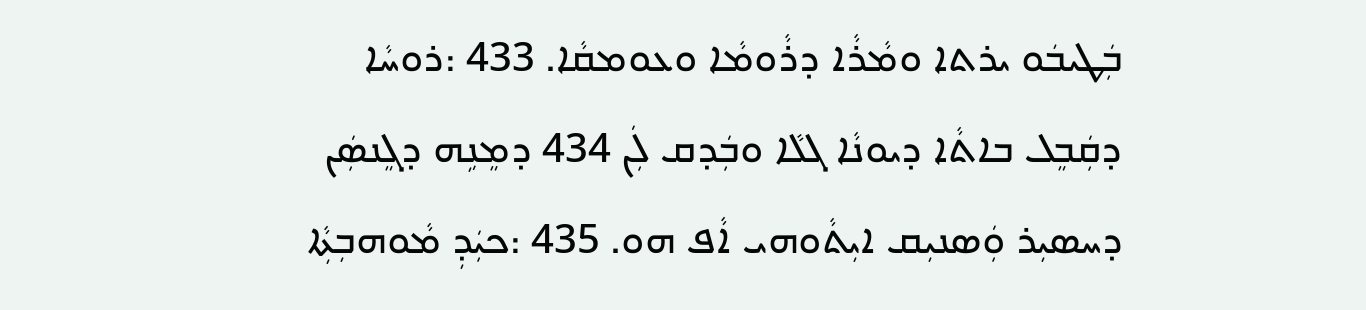ܒܲܛܝܒܿܘ ܝܪܬܐ ܘܡܵܪܵܐ ܕܪܵܘܡܵܐ ܘܥܘܡܩܵܐ. 433 :ܪܘܚܵܐ ܕܩܲܒܸܠ ܒܐܬܵܐ ܕܝܘܢܵܐ ܓܠܵܐ ܘܒܲܕܩ ܠܲܢ 434 ܕܡܸܢܹܗ ܕܓܸܢܣܲܢ ܕܚܣܝܼܪ ܘܲܣܢܝܼܩ ܐܝܼܬܵܘܗܝ ܐܵܦ ܗܘ. 435 :ܟܝܲܕܼ ܡܵܘܗܒܼܬܼܵܐ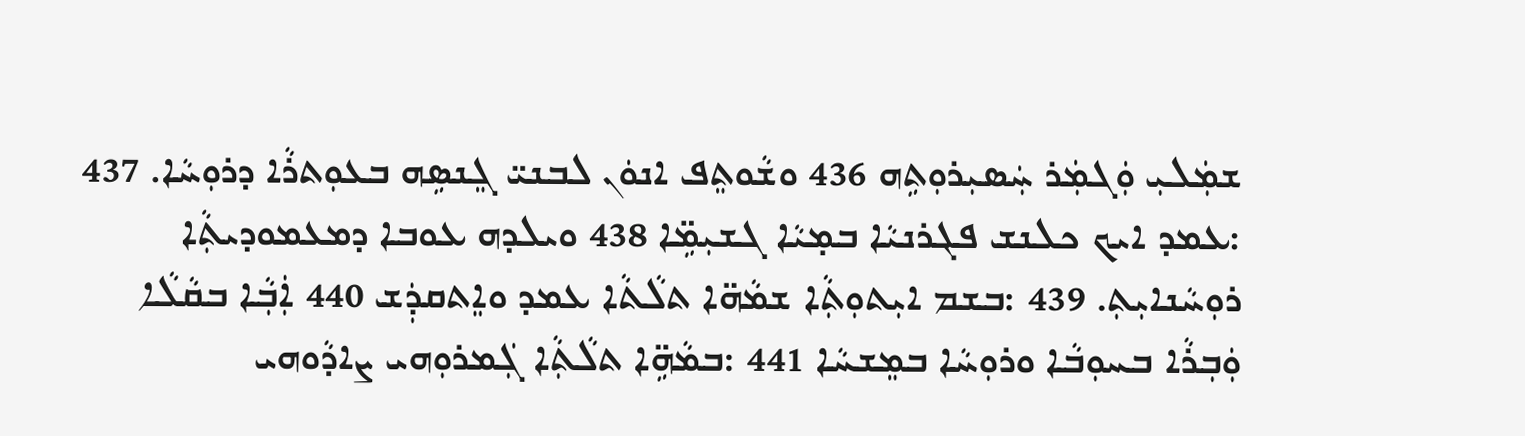ܫܡܲܠܝܼ ܘܲܓܡܲܪ ܚܲܣܝܼܪܘܼܬܹܗ 436 ܘܫܵܘܬܸܦ ܐܢܘܿܢ ܠܒܢܝ̈ ܓܸܢܣܹܗ ܒܥܘܼܬܪܵܐ ܕܪܘܼܚܵܐ. 437 :ܥܡܕ ܐܝܟ ܟܠܢܫ ܦܓܪܢܝܵܐ ܒܡ̣ܝܵܐ ܓܫܝܼܡܹ̈ܐ 438 ܘܝܠܕܗ ܥܘܒܐ ܕܡܥܡܘܕܝܬܼܵܐ ܪܘܼܚܵܢܐܝܼܬܼ. 439 :ܒܫܡ ܐܝܼܬܘܼܬܼܵܐ ܫܡܵܗ̈ܐ ܬܠܵܬܵܐ ܥܡܕ ܘܐܸܬܩܕܲܫ 440 ܐܲܒܼܵܐ ܒܩܵܠܵܐ ܘܲܒܼܪܵܐ ܒܚܘܼܒܵܐ ܘܪܘܼܚܵܐ ܒܡܸܫܚܵܐ 441 :ܒܡܵܗܹ̈ܐ ܬܠܵܬܼܵܐ ܓܲܡܪܘܼܗܝ ܨܐܕܵܘܗܝ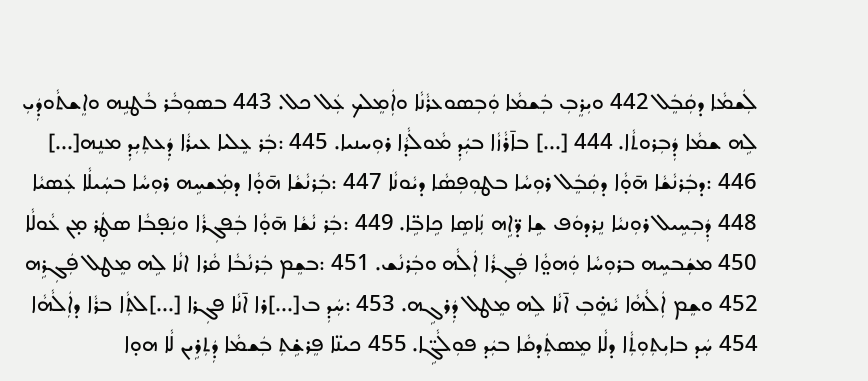ܠܲܫܡܵܐ ܕܩܲܒܸܿܠ 442 ܘܝܼܪܸܒܼ ܒܲܫܡܵܐ ܘܲܒܼܣܘܥܪܵܢܵܐ ܘܐܲܡܸܠܟ ܥܲܠ ܟܠ. 443 ܒܣܘܼܒܵܪ ܒܵܛܢܹܗ ܘܐܸܫܬܵܘܕܲܝܼ ܠܹܗ ܫܡܵܐ ܕܲܒܼܪܘܬܵܐ. 444 [...] ܒܐ̄ܪܵܙܵܐ ܒܝܲܕܼ ܡܵܘܠܵܕܵܐ ܪܘܼܚܢܝܐ. 445 :ܒܲܪ ܥܸܠܝܐ ܥܝܪܵܐ ܕܲܥܬܼܝܼܕܼ ܡܢܸܗ[...] 446 :ܕܒܲܪܢܵܫܵܐ ܗ̄ܘ̣ܵܐ ܕܩܲܒܸܿܠ ܪܘܼܚܵܐ ܒܛܘܼܦܼܣܵܐ ܕܝܵܘܢܵܐ 447 :ܒܲܪܢܵܫܵܐ ܗ̄ܘ̣ܵܐ ܕܡܲܫܚܹܗ ܪܘܼܚܵܐ ܒܚܲܝܠܵܐ ܥܲܣܝܵܐ 448 ܕܲܒܼܚܹܝܠ ܪܘܼܢܝܵܐ ܢܸܪܕܘܿܦ ܫܹܐ ܕ̈ܐܹܗ ܢܲܐܣܹܐ ܟܹܐܒܹ̈ܐ. 449 :ܒܲܪ ܢܵܫܵܐ ܗ̄ܘ̣ܵܐ ܒܲܦܓܼܪܵܐ ܘܢܲܦ̣ܒܵܐ ܣܛܲܪ ܡ̣ܢ ܥܵܘܠܵܐ 450 ܡܫܲܒܚܹܗ ܒܪܘܼܚܵܐ ܘܲܗܘ̤ܵܐ ܦܲܓܼܪܵܐ ܐܲܠܵܗ ܘܒܲܪܢܵܫ. 451 :ܒܫܸܡ ܒܲܪܢܵܒܵܐ ܩܵܪܐ ܐܢܵܐ ܠܹܗ ܡܸܛܠ ܦܲܓܼܪܹܗ 452 ܘܫܸܡ ܐܲܠܵܗܵܐ ܝܵܗܸ̇ܒܼ ܐ̄ܢܵܐ ܠܹܗ ܡܸܛܠ ܕܲܪܓܹܗ. 453 :ܚܲܕܼ ܒ[...]ܪܐ ܐ̄ܢܵܐ ܦܓܼܪܐ [...]ܠܬܼܵܐ ܒܪܵܐ ܕܐܲܠܵܗܵܐ 454 ܚܲܕ ܒܐܝܼܬܼܘܼܬܼܵܐ ܕܠܵܐ ܡܸܣܬܲܕܩܵܐ ܒܝܲܕ ܦܘܼܠܵܓܹ̈ܐ. 455 ܟܝܢ̈ܐ ܦܸܪܫܹ̇ܬܼ ܒܲܫܡܵܐ ܕܲܬܼܪܹܝܢ ܠܵܐ ܗܘ̣ܐ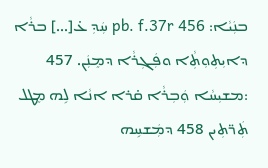ܒܢܲܝܵܐ: pb. f.37r 456 ܚܲܕܼ ܥ̇[...] ܒܪܵܐ ܕܐܝܼܬܼܘܼܬܼܵܐ ܘܦܲܓܼܪܵܐ ܕܡܸܢܲܢ. 457 :ܡܫܝܼܚܵܐ ܘܲܒܼܪܵܐ ܩ̇ܪܐ ܐܢܵܐ ܠܹܗ ܡܸܛܠ ܬܲܪ̈ܬܼܝܢ 458 ܕܡܲܫܚܹܗ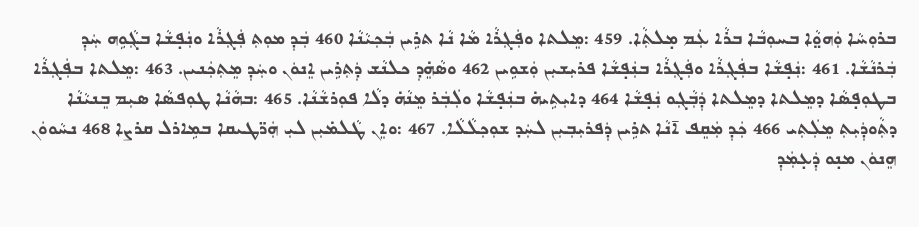ܒܪܘܼܚܵܐ ܘܲܗܘ̤ܵܐ ܒܚܘܼܒܵܐ ܒܪܵܐ ܥܲܡ ܡ̣ܠܬܼܵܐ. 459 :ܡܸܠܬܐ ܘܦܲܓܼܪܵܐ ܡܵܐ ܢܵܐ ܬܪܹܝܢ ܒܲܟܼܝܵܢܵܐ 460 ܒܲܕܼ ܡܘܼܬܼ ܦܲܓܼܪܵܐ ܘܢܲܦ̣ܫܵܐ ܒܓܼܵܘܹܗ ܚܲܕܼ ܒܲܪܢܵܫܵܐ. 461 :ܢܲܦ̣ܫܵܐ ܒܦܲܓܼܪܵܐ ܘܦܲܓܼܪܵܐ ܒܢܲܦ̣ܫܵܐ ܦܪܝܼܫܝܼܢ ܘܲܫܘܹܝܢ 462 ܘܣܵܗܸ̇ܕܼ ܟܠܢܵܫ ܕܲܬܼܪܹܝܢ ܐܸܢܘܿܢ ܘܚܲܕܼ ܡܸܬܼܟܲܢܝܢ. 463 :ܡܸܠܬܐ ܒܦܲܓܼܪܵܐ ܒܛܘܼܦ̣ܣܵܐ ܕܡܸܠܬܐ ܕܡܸܠܬܐ ܕܲܒܼܵܓܼܘ ܢܲܦ̣ܫܵܐ 464 ܕܐܝܼܬܹܝܗ̇ ܒܢܲܦ̣ܫܵܐ ܘܠܲܒܲܪ ܡܸܢܵܗ̇ ܕܠܵܐ ܦܘܼܪܫܵܢܵܐ. 465 :ܒܗܵܢܵܐ ܛܘܼܦܣܵܐ ܣܝܼܡ ܒܸܢܝܵܢܵܐ ܕܬܼܵܘܕܲܝܼܬܼ ܡܸܠܲܬܼܝ 466 ܟܲܕܼ ܡܲܩܸܦ ܐ̄ܢܵܐ ܬܪܹܝܢ ܕܲܦܪܝܼܒܼܝܼܢ ܠܚܲܕ ܫܘܼܟܼܠܵܠܵܐ. 467 :ܘܐܸܢ ܛܵܠܡ̇ܝܼܢ ܠܝܼ ܗܲܪ̈ܛܝܩܐ ܒܡܹܐܪܠ ܩܪܨܐ 468 ܢܚܵܘܘܿܢ ܗܸܢܘܿܢ ܡܢ̣ܘ ܕܲܥ̣ܡܲܕܼ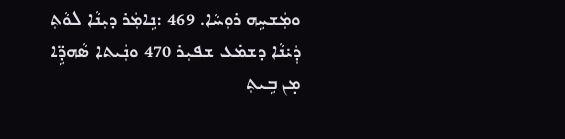ܘܡܲܫܚܹܗ ܪܘܼܚܵܐ. 469 :ܢܹܐܡܲܪ ܕܝܼܢܵܐ ܠܘܵܬܼ ܕܲܝ̇ܢܵܐ ܕܫܡ̇ܥ ܫܦܝܼܪ 470 ܘܢܲܝܬܐ ܣܵܗܕܹ̈ܐ ܡ̣ܢ ܒܹܝܬܼ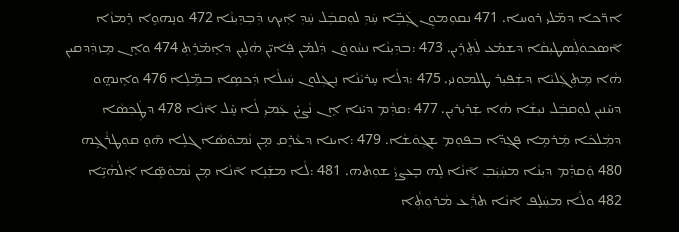ܐܪ̈ܟܐ ܕܡ̈ܠܝ ܪܘܚܐ. 471 ܢܩܘܼܡܘܼܢ ܓܲܒܹ̈ܐ ܚܲܕܼ ܠܘܼܩܒܲܠ ܚܲܕܼ ܐܲܝܟ ܕܲܒܼܕܼܝܼܢܵܐ 472 ܘܢܸܗܘܹܐ ܪܸܡܙܵܐ ܐ̄ܣܟܘܿܠܲܣܛܝܼܩܵܐ ܕܫܡ̇ܥ ܠܲܬܼܪܹܝܢ. 473 :ܒܕܼܝܼܢܵܐ ܢܚܵܘܘܿܢ ܕܲܠܡ̇ܢ ܦܲܐܝ̈ܢ ܗܵܠܹܝܢ ܕܐܸܡ̇ܪܹܬܼ 474 ܘܐܸܢ ܡܸܙܕܲܕܩܝܢ ܗܵܐ ܡܸܬܼܓܲܠܝܵܐ ܕܫܲܦܝܼܪ ܛܠܡܘܢܝ. 475 :ܕܠܵܐ ܚܸܪܝܵܢܵܐ ܢܸܓܼܠܘܢ ܚܲܝܠܵܐ ܕܲܟܣܹܐ ܒܡܸ̈ܠܹܐ 476 ܘܐܸܢܗ̤ܘ ܕܚ̇ܢܝܢ ܠܘܼܩܒܲܠ ܢܝܼܫܵܐ ܗܵܐ ܫܲܪܝܼܪܝܼܢ. 477 :ܩܕܼܵܡ ܕܝ̇ܢܐ ܐܸܢ ܢܵܨܝ̇ܢ ܥܲܡܝܼ ܠܵܐ ܚܸ̇ܠ ܐ̄ܢܵܐ 478 ܕܛܲܟܼܣܵܐ ܕܡܲܠܟܿܐ ܡܲܪܡܹܐ ܦܓܼܕ̈ܐ ܒܦܘܼܡ ܫܓܼܘܿܫܵܐ. 479 :ܐܝܢܐ ܕܥܵܪܸܩ ܡ̣ܢ ܢܵܡܘܿܣܵܐ ܓܠܹܐ ܗ̄ܘ̣ ܩܘܼܛܪܵܓܹܗ 480 ܘܲܩܕܼܵܡ ܕܝܼܢܵܐ ܡܚܲܝܲܒܼ ܐ̄ܢܵܐ ܠܹܗ ܒ̣ܥܨܝܵ ܫܘܼܬܗ. 481 :ܠܵܐ ܡܫܲܢܹܐ ܐ̄ܢܵܐ ܡ̣ܢ ܢܵܡܘܿܣܹ̈ܐ ܐܲܠܵܗܵܝܹ̈ܐ 482 ܘܠܵܐ ܡܚܲܠ̣ܦ ܐ̄ܢܵܐ ܬܪܲܥ ܡܵܪܘܼܬܼܵܐ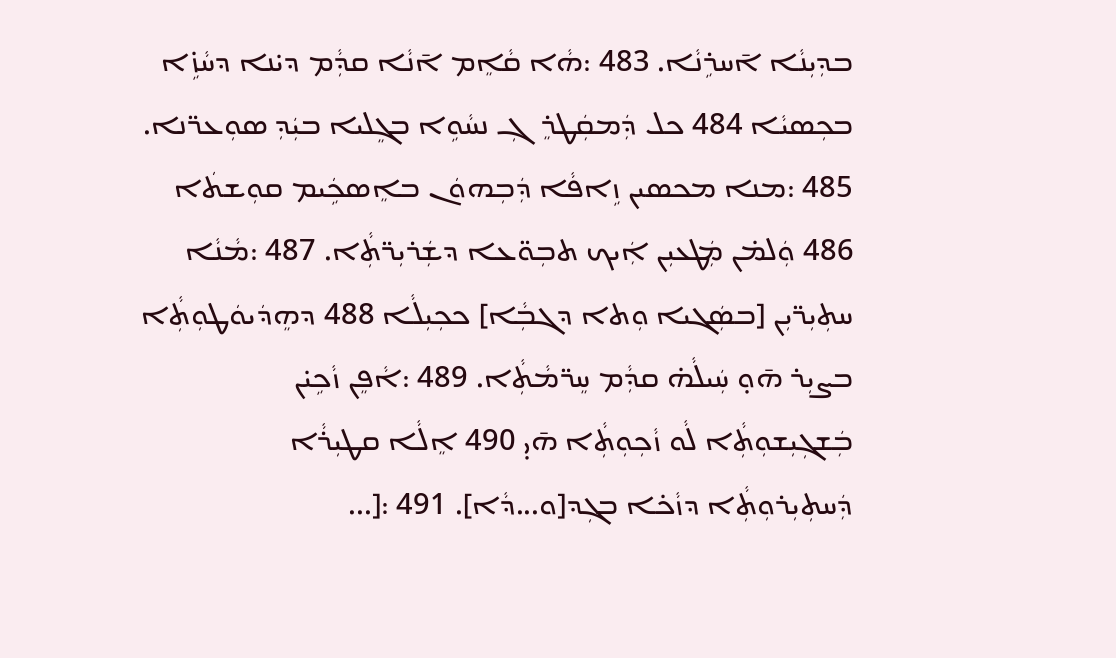ܒܕܼܝܼܢܵܐ ܐ̄ܚܪܹܢܵܐ. 483 :ܗܵܐ ܩܵܐܸܡ ܐ̄ܢܵܐ ܩܕܼܵܡ ܕܝ̇ܢܐ ܕܚܵܙܹ̇ܐ ܒܟܼܣܝܵܐ 484 ܟܠ ܕܲܡܩܲܛܪܸܓܼ ܢܚܵܘܹܐ ܒܓܸܠܝܐ ܒܝܲܕܼ ܣܘܼܥܪ̈ܢܐ. 485 :ܡܢܐ ܡܟܣܝܢ ܙܹܐܦܵܐ ܕܲܒܼܗܘܿܢ ܒܐܸܣܟܹܿܝܡ ܩܘܼܫܬܿܐ 486 ܘܲܠܡ̇ܢ ܡܲܛܥܝܼܢ ܐܲܝܟ ܬܒܼܘ̈ܥܐ ܕܫܲܪܝܼܪ̈ܬܼܵܐ. 487 :ܡܵܢܵܐ ܚܬܼܝܼܪ̈ܝܼܢ [ܒܣܲܓܝܐ ܘܼܬܐ ܕܓܒܼܵܐ] ܟܟܼܝܼܠܵܐ 488 ܕܗܸܕܿܝܘܿܛܘܼܬܼܵܐ ܒܨܝܼܪ ܗ̄ܘ̣ ܚܲܝܠܵܗ̇ ܩܕܼܵܡ ܚܸܪ̈ܡܵܬܼܵܐ. 489 :ܐܵܦܸܢ ܙܵܟܹܝ̇ܢ ܒܲܫܓܼܝܼܫܘܼܬܼܵܐ ܠܵܘ ܙܵܟܼܘܼܬܼܵܐ ܗ̄ܝ̣ 490 ܐܸܠܵܐ ܩܛܝܼܪܵܐ ܕܲܚܬܼܝܼܪܘܼܬܼܵܐ ܕܙܵܟ̇ܐ ܒܓܼܕ[ܘ...ܕܵܐ]. 491 :[...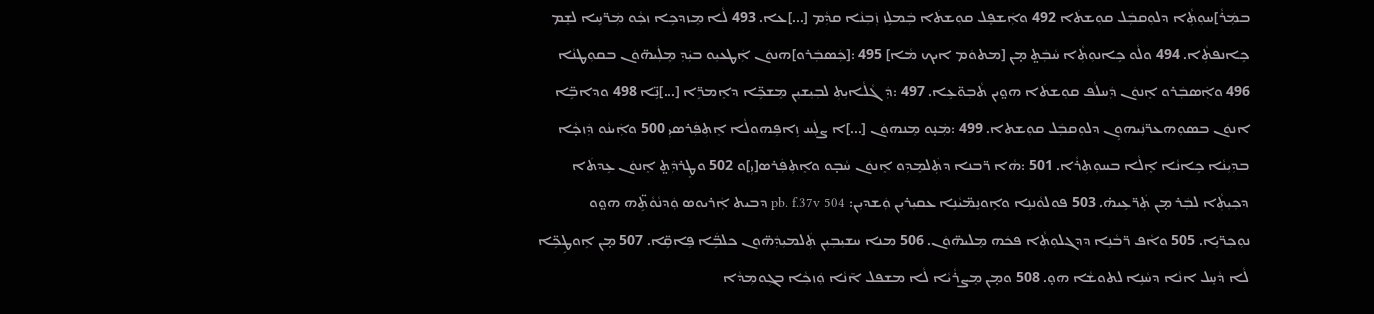ܒܡܲܪܵ]ܚܘܼܬܼܵܐ ܕܠܘܼܩܒܲܠ ܩܘܼܫܬܿܐ 492 ܘܐܲܫܦܸܠ ܩܘܼܫܬܿܐ ܒܲܡܠܹܙ ܙܲܒܼܢܵܐ ܩܕܼܵܡ [...]ܥܐ. 493 ܠܵܐ ܡܸܙܕܟܹܐ ܙܟܼܵܘ ܡܲܪ̈ܚܹܐ ܠܫܸܡ ܟܹܐܢܦܬܼܵܐ. 494 ܘܠܵܘ ܟܹܐܢܘܼܬܼܵܐ ܚܵܒܲܬ̤ ܡ̣ܢ [ܡܬܘܿܡ ܐܝܟ ܡܵܐ] 495 :[ܟܲܣܒܲܪܘ]ܗܢܘܿܢ ܐܲܛܥܝܼܘ ܒܝܲܕܼ ܡܸܠܲܝܗ̈ܘܿܢ ܒܩܘܼܛܢܵܐ 496 ܘܐܲܣܒܲܪܘ ܐܸܢܘܿܢ ܕܲܚܠܵܦ ܩܘܼܫܬܿܐ ܗܘ̤ܝܢ ܬܵܒܼܘ̈ܥܹܐ. 497 :ܕܲܓܵܠܵܐܝܼܬܼ ܠܒܼܝܼܫܝܼܢ ܡܸܫܟܹ̈ܐ ܕܐܸܡܪܹ̈ܐ [...]ܢܹ̈ܐ 498 ܘܕܐܒܹ̈ܐ ܐܢܘܿܢ ܒܣܘܼܗܥܪ̈ܢܲܝܗܘܹܢ ܕܠܘܼܩܒܲܠ ܩܘܼܫܬܐ. 499 :ܡܲܢ̣ܘ ܡܸܢܗܘܿܢ [...]ܐ ܨܠܲܚ ܙܹܐܦܹܗܘܠܵܐ ܐܸܬܼܦܲܪܣܝܼ 500 ܘܐܲܝܢܵܘ ܕܲܙܟ̣ܵܐ ܒܕܼܝܼܢܵܐ ܟܹܐܢܵܐ ܐܸܠܵܐ ܒܚܘܼܬܼܪܵܐ. 501 :ܗܵܐ ܪ̈ܒܢܐ ܕܬܲܠܡܸܕܼܘ ܐܸܢܘܿܢ ܚܵܒ̣ܘ ܘܐܸܬܼܦܲܪܣ[ܝܼ]ܘ 502 ܘܛܸܪܕܲܬ̤ ܐܸܢܘܿܢ ܥܹܕܬܿܐ ܕܟܼܝܼܬܼܵܐ ܠܒܲܪ ܡ̣ܢ ܬܲܪ̈ܥܹܝܗ̇. 503 ܦܘܠܘܵܢܢܹܐ ܘܐܹܘܢܸܡ̈ܝܵܢܹܐ ܥܩܝܼܪܝܼܢ ܘܲܫܕܝܼܢ: pb. f.37v 504 ܕܒܝܬ ܐܲܪܝܘܣ ܘܲܕܢܵܘܵܬܹ̈ܗ ܗܘ̤ܘ ܢܘܼܟܼܪ̈ܝܹܐ. 505 ܘܐܵܦ ܪ̈ܒܵܢܹܐ ܕܕܓܠܘܼܬܼܵܐ ܦܟܿܗ ܡܸܠܝܗ̈ܘܿܢ. 506 ܡܢܐ ܚܫܝܼܒܼܝܼܢ ܬܲܠܡܝܼܕܲܗ̈ܘܢ ܟܠܒܹ̈ܿܐ ܦܹܐܩܹ̈ܐ. 507 ܡ̣ܢ ܐܹܘܛܹܟܹ̈ܐ ܠܵܐ ܕܵܚܸܠ ܐܢܵܐ ܕܚܵܢܹܐ ܠܬܘܫܵܐ ܗܘ̣. 508 ܘܡ̣ܢ ܡܸܨܪܵܝܵܐ ܠܵܐ ܡܫܦܠ ܐ̄ܢܵܐ ܘܲܙܟܼܵܐ ܒܓܼܘܡܼܕܵܐ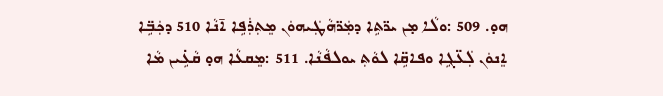ܗܘ̣. 509 :ܘܠܵܐ ܡ̣ܢ ܝܪ̈ܬܹܐ ܕܡܲܪ̈ܗܵܛܲܝܗܘܿܢ ܡܸܬܼܪܲܦܹܐ ܐ̄ܢܵܐ 510 ܕܟܲܒܹ̈ܐ ܐܸܢܘܿܢ ܠܲܥ̈ܓܹܐ ܘܦܐܩܹ̈ܐ ܠܘܵܬܼ ܝܘܠܦܵܢܵܐ. 511 :ܡܸܩܥܵܐ ܗܘ̣ ܩܵܥܹ̇ܝܢ ܡܵܐ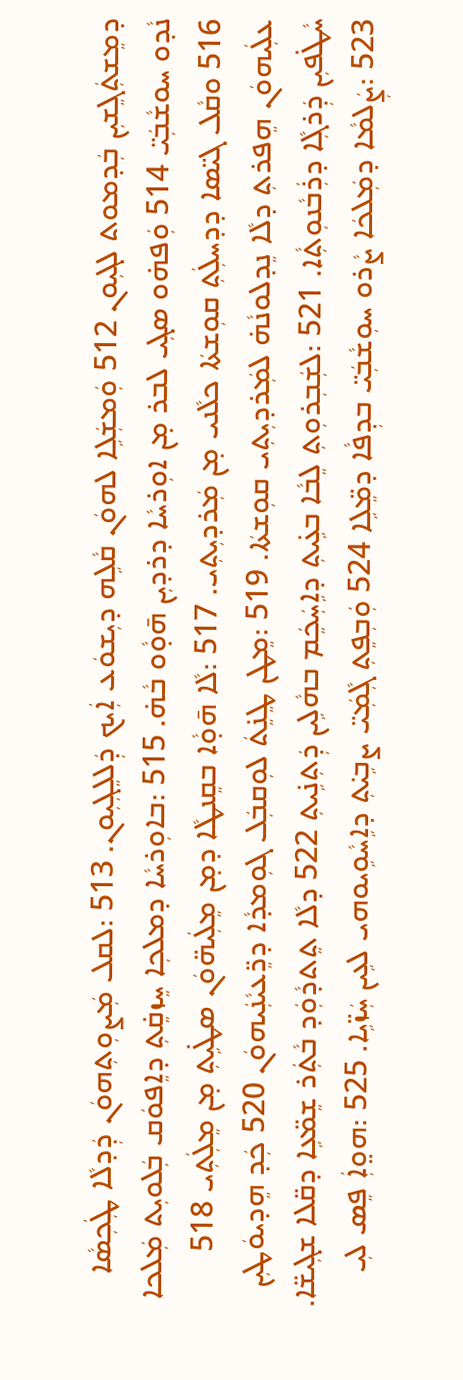ܕܡܸܫܬܲܓܸܫܝܼܢ ܒܲܕܡܘܬ ܠܓܝܼܘܢ 512 ܘܲܡܫܲܠܹܐ ܠܗܘܿܢ ܩܵܠܹܗ ܕܝܼܫܘܿܥ ܐܲܝܟ ܕܲܠܠܸܓܼܝܼܘܢ. 513 :ܠܩܠ ܡܲܨܘܼܬܼܗܘܿܢ ܕܲܕܠܵܐ ܛܲܟܼܣܵܐ ܢܵܕܘ ܚܘܫܵܒܲܝ̈ 514 ܘܲܦܗ̇ܘ ܣܓܼܝ ܠܒܪ ܡ̣ܢ ܐܘܼܪܚܵܐ ܕܪܕܝܼܢ ܗ̄ܘ̣ܵܘ ܒܵܗ̇. 515 :ܒܐܘܼܪܚܵܐ ܕܡܠܟܼܐ ܚܸܙܩܸ̇ܬܼ ܕܐܸܦܘܿܩ ܒܲܠܘܝܼܬ ܡܲܠܟܐ 516 ܘܩܵܠ ܓܝ̈ܣܐ ܕܕܚܠܲܬܼ ܩܘܼܫܬܿܐ ܟܠܵܢܝ ܡ̣ܢ ܡܲܪܕܝܼܬܼܝ. 517 :ܠܵܐ ܗ̄ܘ̣ܵܐ ܒܩܸܢܛܵܐ ܕܡ̣ܢ ܡܸܠܲܝܗ̈ܘܿܢ ܣܛ̇ܝܹܬܼ ܡ̣ܢ ܡܸܠܲܬܼܝ 518 ܥܠܲܝܗܘܿܢ ܗܸܦܪܬܼ ܕܠܵܐ ܢܸܕܠܘܢܵܗ̇ ܠܡܲܪܕܝܼܬܼܝ ܩܘܼܫܬܿܐ. 519 :ܡܸܛܢ ܛܸܢܸ̇ܬܿ ܠܘܼܩܒܲܠ ܓܘܼܡܕܵܐ ܕܪܸ̈ܥܝܵܢܲܝܗܘܿܢ 520 ܟܲܕ ܗܸܕܝܘܿܛܝܼܢ ܚܵܛ̇ܦܝܼܢ ܕܲܪܓܼܵܐ ܕܪܲܒܵܢܘܼܬܼܵܐ. 521 :ܠܫܲܒܼܪܘܼܬܼ ܠܸܒܵܐ ܒܥܹ̇ܝܬܼ ܕܐܹܚܲܟܸܿܡ ܒܗܵܠܹܝܢ ܕܲܬܼܢܹ̇ܝܬܼ 522 ܕܠܵܐ ܬܸܬܕܵܘܲܕ ܒܵܬܲܪ ܫܸܡ̈ܥܹܐ ܕܩ̈ܠܐ ܫܓܼܝܫ̈ܐ. 523 :ܨܲܠܡܵܐ ܕܡܲܠܟܿܐ ܨܵܪܘ ܚܘܼܫܵܒܲܝ̈ ܒܕܼܦܵܐ ܕܡܸ̈ܠܹܐ 524 ܘܲܒܼܦܸܬܼ ܓܼܵܡܲܝ̈ ܨܒܹܝ̇ܬܼ ܕܐܹܚܵܘܹܝܘܗܝ ܠܥܹܝܢ ܚܲܙ̈ܝܹܐ. 525 :ܗܘ̤ܐܲ ܦܸܣ ܠܝܼ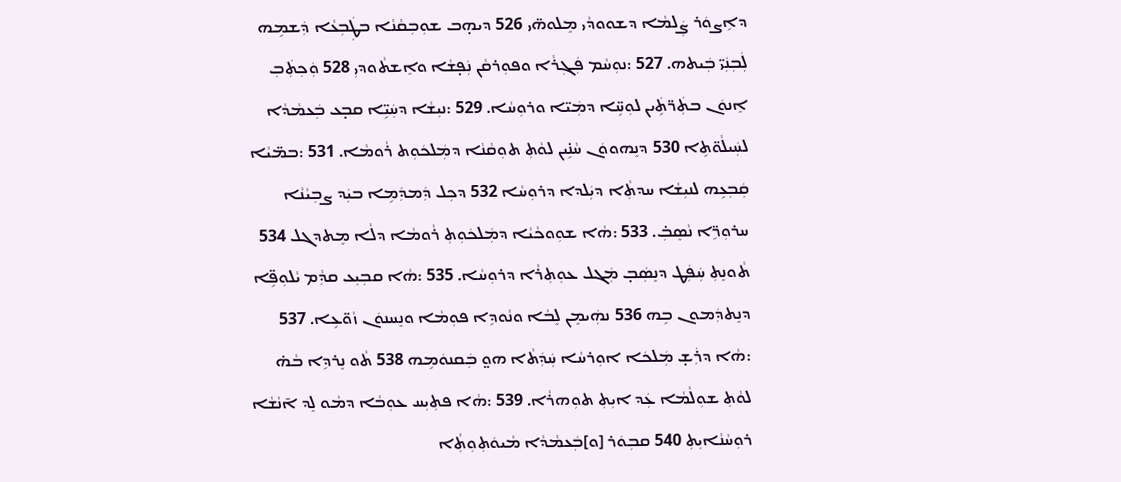ܕܐܹܨܘܿܪ ܨܲܠܡܵܐ ܕܫܘܘܕܵܝ ܡܸܠܘܗ̈ܝ 526 ܕܝܗ̣ܒ ܫܘܼܒܼܩܵܢܵܐ ܒܛܲܒܼܥܵܐ ܕܲܫܡܹܗ ܠܲܒܼܢܲܝ̈ ܒܲܝܬܗ. 527 :ܢܘܼܚܵܡ ܦܲܓܼܪܵܐ ܘܦܘܼܪܩܵܢ ܢܲܦ̣ܫܵܐ ܘܐܸܫܬܵܘܕܝܼ 528 ܘܲܟܼܬܲܒܼ ܐܸܢܘܿܢ ܒܬܲܪ̈ܬܹܿܝܢ ܠܘܼܚܹ̈ܐ ܕܡܲܝ̈ܐ ܘܪܘܼܚܵܐ. 529 :ܢܝܼܫܵܐ ܕܚܲܝܹ̈ܐ ܩܒ̣ܥ ܒܲܥܡܵܕܵܐ ܠܚܲܝܠܵܘ̈ܬܹܐ 530 ܕܢܸܗܘܘܿܢ ܚܵܢܹ̇ܝܢ ܠܘܵܬܼ ܬܘܼܩܵܢܵܐ ܕܡܲܠܟܿܘܼܬ ܪܵܘܡܵܐ. 531 :ܒܡ̈ܝܵܐ ܩܲܒܼܥܹܗ ܠܢܝܼܫܵܐ ܚܕܬܼܵܐ ܕܝܲܠܕܐ ܕܪܘܼܚܵܐ 532 ܕܟܼܠ ܕܲܡܕܲܡܹܐ ܒܝܲܕ ܨܒܼܝܵܢܵܐ ܚܪܘܼܪܹ̈ܐ ܢܵܣܸܒܼ̇. 533 :ܗܵܐ ܫܘܼܘܟܵܝܵܐ ܕܡܲܠܟܿܘܼܬܼ ܪܵܘܡܵܐ ܕܠܵܐ ܡܸܬܕܓܠ 534 ܬܵܘܢܸܬܼ ܚܲܦܲܛ ܕܢܸܣܲܒ̣ ܡܲܓܠ ܥܘܼܬܼܪܵܐ ܕܪܘܼܚܵܐ. 535 :ܗܵܐ ܩܒܼܝܼܥ ܩܕܼܵܡ ܝܵܠܘܼܦܹ̈ܐ ܕܢܸܬܕܲܡܘܢ ܒܹܗ 536 ܢܗܲܝܡܸܢ ܠܸܒܵܐ ܘܢܵܘܕܹܐ ܦܘܼܡܵܐ ܘܢܸܚܢܘܿܢ ܙܵܘ̈ܥܹܐ. 537 :ܗܵܐ ܕܪܲܫ̣ ܡܲܠܟܿܐ ܐܘܼܪܚܵܐ ܚܲܕܲܬܵܐ ܗܘ̤ ܒܲܩܢܘܿܡܹܗ 538 ܬܵܘ ܢܸܪܕܹܐ ܒܵܗ̇ ܠܘܵܬܼ ܫܘܼܠܵܡܵܐ ܥܲܕ ܐܝܼܬܼ ܬܘܼܗܪܵܐ. 539 :ܗܵܐ ܦܬܼܝܼܚ ܥܘܼܒܵܐ ܕܡܵܘ ܠܸܕ ܐ̄ܢܵܫܵܐ ܪܘܼܚܵܢܵܐܝܼܬܼ 540 ܩܒܼܘܿܪ [ܘ]ܒܲܥܡܵܕܵܐ ܡܵܝܘܿܬܼܘܼܬܼܵܐ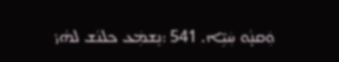ܘܲܩܢ̣ܵܘ ܚܲܝܹ̈ܐ. 541 :ܢܸܫܡܲܥ ܟܠܢܵܫ ܠܗܵܝ̇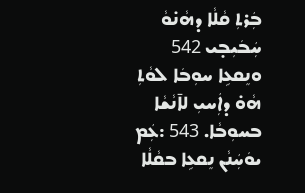ܒܲܪܬܼ ܩܵܠܵܐ ܕܗܵܢ̇ܘܵ ܚܲܒܿܝܼܒ̣ܝ 542 ܘܢܸܩܥܹܐ ܚܘܼܒܿܐ ܠܘܵܬܼ ܗܵܘ̇ ܕܐܲܚܝܼ ܠܐ̄ܢܵܫܵܐ ܒܚܘܼܒܵܐ. 543 :ܥܲܡ ܝܘܿܚܲܢܵܢ ܢܸܩܥܹܐ ܒܩܵܠܵܐ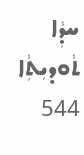ܚܕܼܵܐ ܬܵܘܕܝܼܬܼܵܐ 544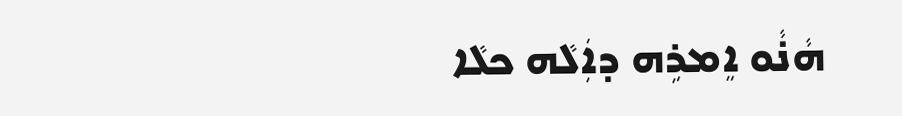ܗܵܢ̇ܵܘ ܐܸܡܪܹܗ ܕܐܲܠܵܗ ܟܠܵܐ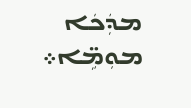ܡܕܲܟܿܐ ܡܘܼܡܹ̈ܐ܀